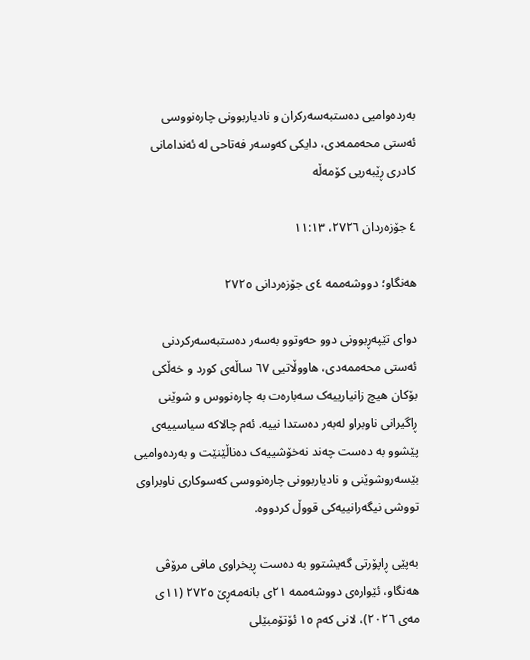بەردەوامیی دەستبەسەرکران و نادیاربوونی چارەنووسی ئەستی محەممەدی، دایکی کەوسەر فەتاحی لە ئەندامانی کادری ڕێبەریی کۆمەڵە

٤ جۆزەردان ٢٧٢٦، ١١:١٣

هەنگاو؛ دووشەممە ٤ی جۆزەردانی ٢٧٢٥

دوای تێپەڕبوونی دوو حەوتوو بەسەر دەستبەسەرکردنی ئەستی محەممەدی، هاووڵاتیی ٦٧ ساڵەی کورد و خەڵکی بۆکان هیچ زانیارییەک سەبارەت بە چارەنووس و شوێنی ڕاگیرانی ناوبراو لەبەر دەستدا نییە. ئەم چالاکە سیاسییەی پێشوو بە دەست چەند نەخۆشییەک دەناڵێنێت و بەردەوامیی بێسەروشوێنی و نادیاربوونی چارەنووسی کەسوکاری ناوبراوی تووشی نیگەرانییەکی قووڵ کردووە.

بەپێی ڕاپۆرتی گەیشتوو بە دەست ڕیخراوی مافی مرۆڤی هەنگاو، ئێوارەی دووشەممە ٢١ی بانەمەڕێ ٢٧٢٥ (١١ی مەی ٢٠٢٦)، لانی کەم ١٥ ئۆتۆمبێلی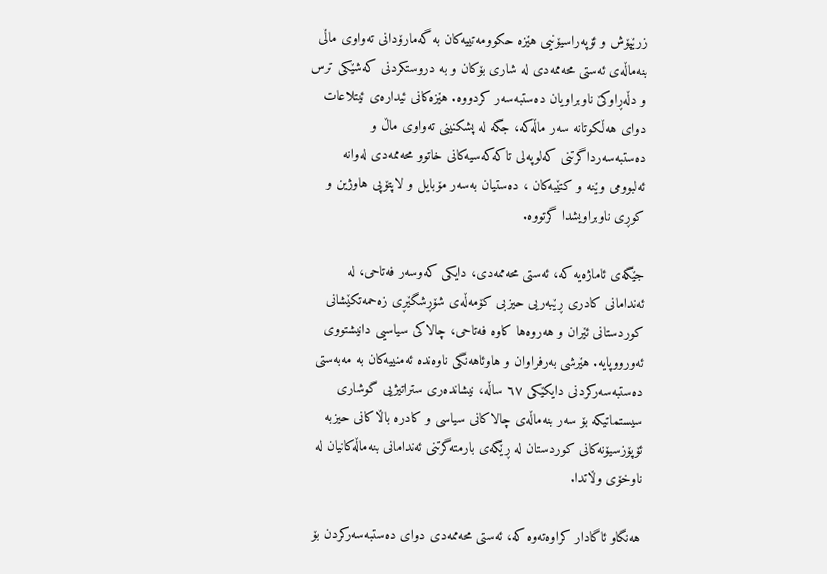زرێپۆش و ئۆپەراسیۆنیی هێزە حکوومەتییەکان بە گەمارۆدانی تەواوی ماڵی بنەماڵەی ئەستی محەممەدی لە شاری بۆکان و بە دروستکردنی کەشێکی ترس و دڵەڕاوکێ ناوبراویان دەستبەسەر کردووە. هێزەکانی ئیدارەی ئیتلاعات دوای هەڵکوتانە سەر ماڵەکە، جگە لە پشکنینی تەواوی ماڵ و دەستبەسەرداگرتنی کەلوپەلی تاکەکەسیەکانی خاتوو محەممەدی لەوانە ئەلبوومی وێنە و کتێبەکان ، دەستیان بەسەر مۆبایل و لاپتۆپی هاوژین و کوڕی ناوبراویشدا گرتووە.

جێگەی ئاماژەیە کە، ئەستی محەممەدی، دایکی کەوسەر فەتاحی، لە ئەندامانی کادری ڕێبەریی حیزبی کۆمەڵەی شۆڕشگێڕی زەحمەتکێشانی کوردستانی ئێران و هەروەها کاوە فەتاحی، چالاکی سیاسیی دانیشتووی ئەورووپایە. هێرشی بەرفراوان و هاوئاهەنگی ناوەندە ئەمنییەکان بە مەبەستی دەستبەسەرکردنی دایکێکی ٦٧ ساڵە، نیشاندەری ستراتیژیی گوشاری سیستماتیکە بۆ سەر بنەماڵەی چالاکانی سیاسی و کادرە باڵاکانی حیزبە ئۆپۆزسیۆنەکانی کوردستان لە ڕێگەی بارمتەگرتنی ئەندامانی بنەماڵەکانیان لە ناوخۆی وڵاتدا.

هەنگاو ئاگادار کراوەتەوە کە، ئەستی محەممەدی دوای دەستبەسەرکردن بۆ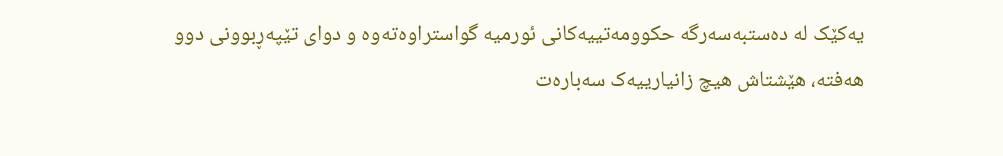یەکێک لە دەستبەسەرگە حکوومەتییەکانی ئورمیە گواستراوەتەوە و دوای تێپەڕبوونی دوو هەفتە، هێشتاش هیچ زانیارییەک سەبارەت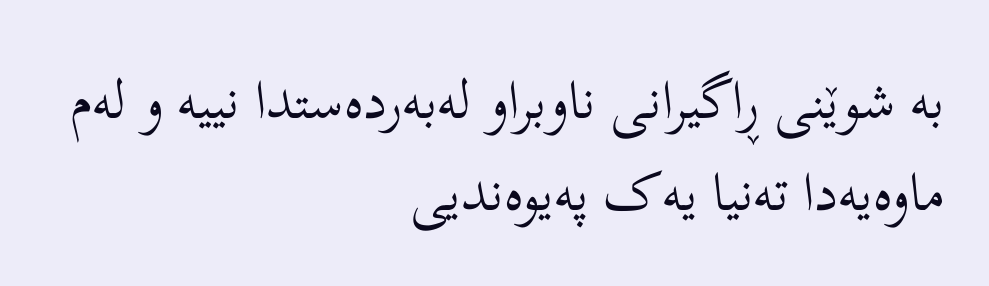بە شوێنی ڕاگیرانی ناوبراو لەبەردەستدا نییە و لەم ماوەیەدا تەنیا یەک پەیوەندیی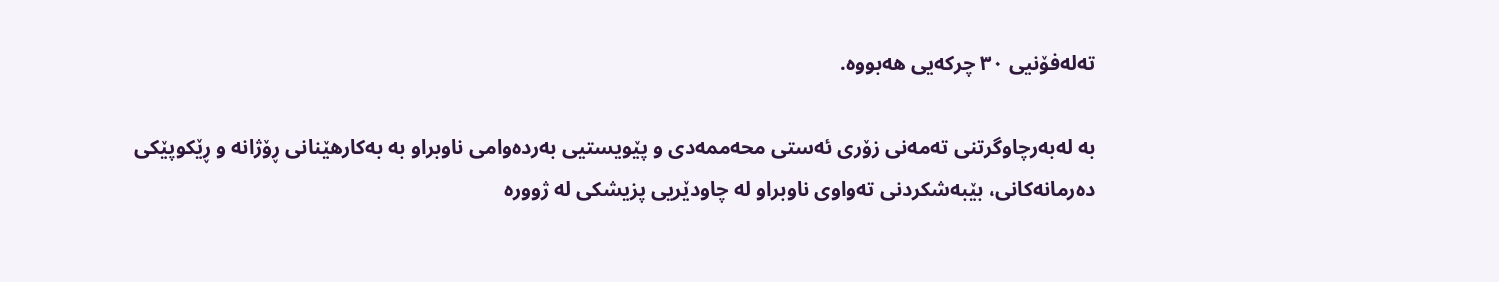تەلەفۆنیی ٣٠ چرکەیی هەبووە.

بە لەبەرچاوگرتنی تەمەنی زۆری ئەستی محەممەدی و پێویستیی بەردەوامی ناوبراو بە بەکارهێنانی ڕۆژانە و ڕێکوپێکی دەرمانەکانی، بێبەشکردنی تەواوی ناوبراو لە چاودێریی پزیشکی لە ژوورە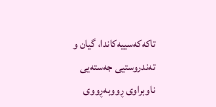تاکەکەسییەکاندا، گیان و تەندروستیی جەستەیی ناوبراوی ڕووبەڕووی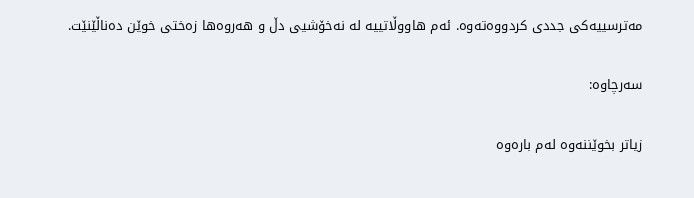مەترسییەکی جددی کردووەتەوە. ئەم هاووڵاتییە لە نەخۆشیی دڵ و هەروەها زەختی خوێن دەناڵێنێت.

سەرچاوە:

زیاتر بخوێننەوە لەم بارەوە